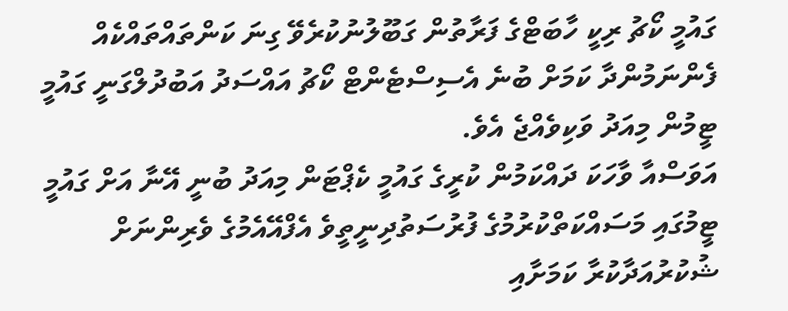ގައުމީ ކޯޗު ރިކީ ހާބަޓްގެ ފަރާތުން ގަބޫލުނުކުރެވޭ ގިނަ ކަންތައްތައްކެއް ފެންނަމުންދާ ކަމަށް ބުނެ އެސިސްޓެންޓް ކޯޗު އައްސަދު އަބުދުލްގަނީ ގައުމީ ޓީމުން މިއަދު ވަކިވެއްޖެ އެވެ.
އަވަސްއާ ވާހަކަ ދައްކަމުން ކުރީގެ ގައުމީ ކެޕްޓަން މިއަދު ބުނީ އޭނާ އަށް ގައުމީ ޓީމުގައި މަސައްކަތްކުރުމުގެ ފުރުސަތުދިނީތީވެ އެފްއޭއެމުގެ ވެރިންނަށް ޝުކުރުއަދާކުރާ ކަމަށާއި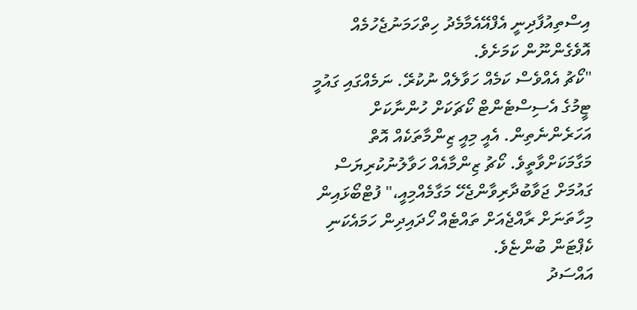އިސްތިއުފާދިނީ އެފްއޭއެމާމެދު ހިތްހަމަނުޖެހުމެއް އޮވެގެންނޫން ކަމަށެވެ.
"ކޯޗު އެއްވެސް ކަމެއް ހަވާލެއް ނުކުރޭ. ނަމެއްގައި ގައުމީ ޓީމުގެ އެސިސްޓެންޓް ކޯޗަކަށް ހުންނާކަށް އަހަރެންނެތިން. އެއީ މިއީ ޒިންމާތަކެއް އޮތް މަގާމަކަށްވާތީވެ. ކޯޗު ޒިންމާއެއް ހަވާލުނުކުރިޔަސް ގައުމަށް ޖަވާބުދާރިވާންޖެހޭ މަގާމެއްމިއީ،" ފުޓްބޯޅައިން މިހާތަނަށް ރާއްޖެއަށް ތައްޓެއް ހޯދައިދިން ހަމައެކަނި ކެޕްޓަން ބުންޏެވެ.
އައްސަދު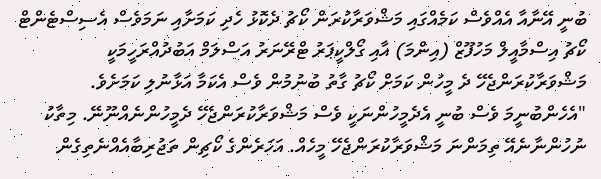ބުނީ އޭނާއާ އެއްވެސް ކަމެއްގައި މަޝްވަރާކުރަން ކޯޗު ދެކޮޅު ހެދި ކަމަށާއި ނަމަވެސް އެސިސްޓެންޓް ކޯޗު އިސްމާއީލް މަހުފޫޒް (އިންމަ) އާއި ގޯލްކީޕަރު ޓްރޭނަރު އަސްލަމް އަބުދުއްރަހީމަކީ މަޝްވަރާކުރަންޖެހޭ ދެ މީހުން ކަމަށް ކޯޗު ގާތު ބުނުމުން ވެސް އެކަމާ އަޅާނުލި ކަމަށެވެ.
"އެހެންބުނީމަ ވެސް ބުނީ އެދެމީހުންނަކީ ވެސް މަޝްވަރާކުރަންޖެހޭ ދެމީހުންނެއްނޫނޭ. މިތާކު ނުހުންނާނެއޭ ތިމަންނަ މަޝްވަރާކުރަންޖެހޭ މީހެއް. އަހަރެންގެ ކޯޗިން ތަޖުރިބާއެއްނެތިގެން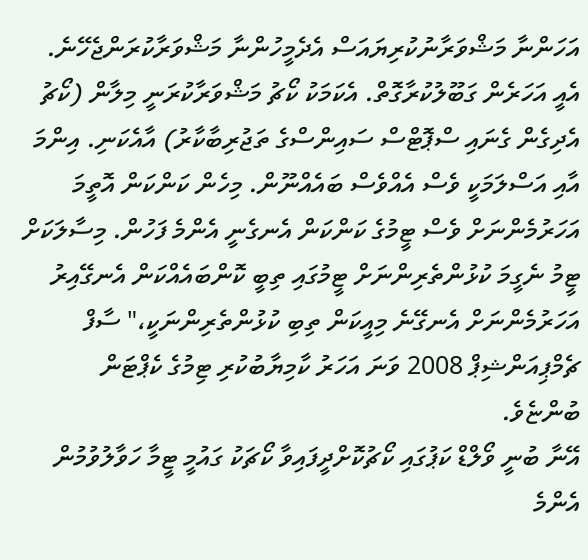އަހަންނާ މަޝްވަރާނުކުރިޔައަސް އެދެމީހުންނާ މަޝްވަރާކުރަންޖެހޭނެ. އެއީ އަހަރެން ގަބޫލުކުރާގޮތް. އެކަމަކު ކޯޗު މަޝްވަރާކުރަނީ މިލާން (ކޯޗު އެދިގެން ގެނައި ސްޕޮޓްސް ސައިންސްގެ ތަޖުރިބާކާރު) އާއެކަނި. އިންމަ އާއި އަސްލަމަކީ ވެސް އެއްވެސް ބައެއްނޫން. މިހެން ކަންކަން އޮތީމަ އަހަރުމެންނަށް ވެސް ޓީމުގެ ކަންކަން އެނގެނީ އެންމެ ފަހުން. މިސާލަކަށް ޓީމު ނެގީމަ ކުޅުންތެރިންނަށް ޓީމުގައި ތިބީ ކޮންބައެއްކަން އެނގޭއިރު އަހަރުމެންނަށް އެނގޭނެ މިއީކަން ތިބި ކުޅުންތެރިންނަކީ،" ސާފް ޗެމްޕިއަންޝިޕް 2008 ވަނަ އަހަރު ކާމިޔާބުކުރި ޓިމުގެ ކެޕްޓަން ބުންޏެވެ.
އޭނާ ބުނީ ވޯލްޑް ކަޕުގައި ކޯޗުކޮށްދީފައިވާ ކޯޗަކު ގައުމީ ޓީމާ ހަވާލުވުމުން އެންމެ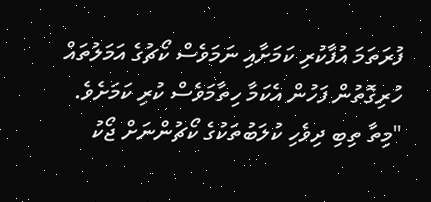ފުރަތަމަ އުފާކުރި ކަމަށާއި ނަމަވެސް ކޯޗުގެ އަމަލުތައް ހުރިގޮތުން ފަހުން އެކަމާ ހިތާމަވެސް ކުރި ކަމަށެވެ.
"މިތާ ތިބި ދިވެހި ކުލަބުތަކުގެ ކޯޗުންނަށް ޖޯކު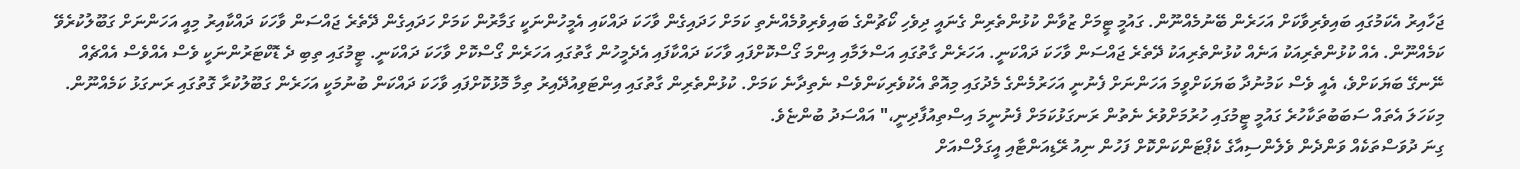ޖަހާއިރު އެކަމުގައި ބައިވެރިވާކަށް އަހަރެން ބޭނުމެއްނޫން. ގައުމީ ޓީމަށް ޒުވާން ކުޅުންތެރިން ގެނައީ ދިވެހި ކޯޗުންގެ ބައިވެރިވުމެއްނެތި ކަމަށް ހަދައިގެން ވާހަކަ ދައްކައި އެމީހުންނަކީ ގަމާރުން ކަމަށް ހަދައިގެން ދޭތެރެ ޖައްސަން ވާހަކަ ދައްކާއިރު މިއީ އަހަންނަށް ގަބޫލުކުރެވޭ ކަމެއްނޫން. އެއް ކުޅުންތެރިއަކު އަނެއް ކުޅުންތެރިއަކު ދޭތެރެ ޖައްސަން ވާހަކަ ދައްކަނީ. އަހަރެން ގާތުގައި އަސްލަމާއި އިންމަ ގޯސްކޮށްފައި ވާހަކަ ދައްކާފައި އެދެމީހުން ގާތުގައި އަހަރެން ގޯސްކޮށް ވާހަކަ ދައްކަނީ. ޓީމުގައި ތިބި ދެ ޑޮކްޓަރުންނަކީ ވެސް އެއްވެސް އެއްޗެއް ނޭނގޭ ބަޔަކަށްވެ، އެއީ ވެސް ކަމުނުދާ ބަޔަކަށްވީމަ އަހަންނަށް ފެނުނީ އަހަރުމެންގެ މެދުގައި މިއޮތް އެކުވެރިކަންވެސް ނެތިދާނެ ކަމަށް. ކުޅުންތެރިން ގާތުގައި އިންޓަވިއުދޭއިރު ތިމާ މޮޅުކޮށްފައި ވާހަކަ ދައްކަން ބުނުމަކީ އަހަރެން ގަބޫލުކުރާ ގޮތުގައި ރަނގަޅު ކަމެއްނޫން. މިކަހަލަ އެތައް ސަބަބުތަކާހުރެ ގައުމީ ޓީމުގައި ހުރުމަށްވުރެ ނެތުން ރަނގަޅުކަމަށް ފެނުނީމަ އިސްތިއުފާދިނީ،" އައްސަދު ބުންޏެވެ.
ގިނަ ދުވަސްތަކެއް ވަންދެން ވެލެންސިއާގެ ކެޕްޓަންކަންކޮށް ފަހުން ނިއު ރޭޑިއަންޓާއި އީގަލްސްއަށް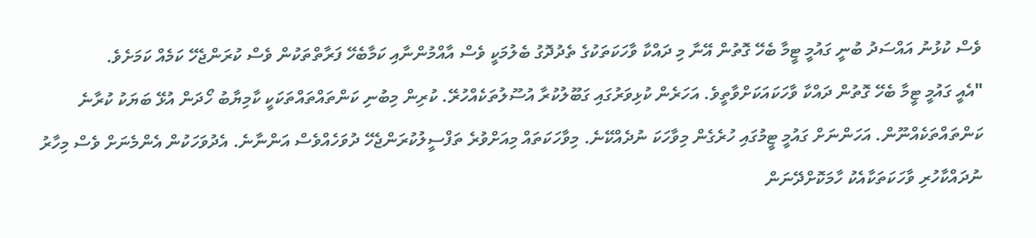ވެސް ކުޅުނު އައްސަދު ބުނީ ގައުމީ ޓީމާ ބެހޭ ގޮތުން އޭނާ މި ދައްކާ ވާހަކަތަކުގެ ތެދުދޮގު ބެލުމަކީ ވެސް އާއްމުންނާއި ކަމާބެހޭ ފަރާތްތަކުން ވެސް ކުރަންޖެހޭ ކަމެއް ކަމަށެވެ.
"އެއީ ގައުމީ ޓީމާ ބެހޭ ގޮތުން ދައްކާ ވާހަކައަކަށްވާތީވެ. އަހަރެން ކުޅިވަރުގައި ގަބޫލުކުރާ އުސޫލުތަކެއްހުރޭ. ކުރިން މިބުނި ކަންތައްތައްތަކަކީ ކާމިޔާބު ހޯދަން އުޅޭ ބަޔަކު ކުރާނެ ކަންތައްތަކެއްނޫން. އަހަންނަށް ގައުމީ ޓީމުގައި ހުރެގެން މިވާހަކަ ނުދެއްކޭނެ. މިވާހަކަތައް މިއަށްވުރެ ތަފްސީލުކުރަންޖެހޭ ދުވަހެއްވެސް އަންނާނެ. އެދުވަހަކުން އެންމެނަށް ވެސް މިހާރު ނުދައްކާހުރި ވާހަކަތަކާއެކު ހާމަކޮށްދޭނަން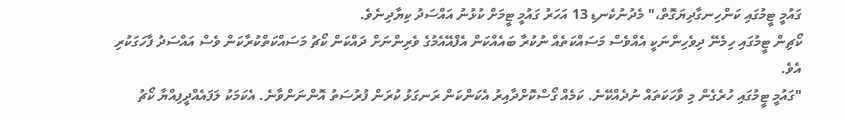ގައުމީ ޓީމުގައި ކަންހިނގާދިޔަގޮތް،" މެދުނުކެނޑި 13 އަހަރު ގައުމީ ޓީމަށް ކުޅުނު އައްސަދު ކިޔާދިނެވެ.
ކޯޗިން ޓީމުގައި ހިމެނޭ ދިވެހިންނަކީ އެއްވެސް މަސައްކަތެއް ނުކުރާ ބައެއްކަން އެފްއޭއެމުގެ ވެރިންނަށް ދައްކަން ކޯޗު މަސައްކަތްކުރާކަން ވެސް އައްސަދު ފާހަގަކުރި އެވެ.
"ގައުމީ ޓީމުގައި ހުރެގެން މި ވާހަކަތައް ނުދެއްކޭނެ. ކަމެއް ގޯސްކޮށްދާއިރު އެކަންކަން ރަނގަޅު ކުރަން ފުރުސަތު އޮންނަންވާނެ. އެކަމަކު ލަފައެއްދީފިއްޔާ ކޯޗު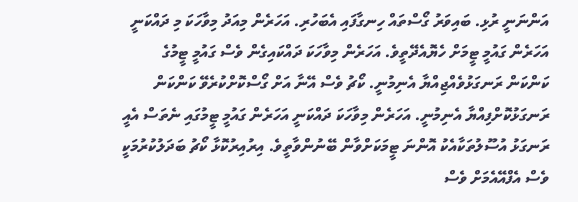އަންނަނީ ރުޅި. ބައިވަރު ގޯސްތައް ހިނގާފައި އެބަހުރި. އަހަރެން މިއަދު މިވާހަކަ މި ދައްކަނީ އަހަރެން ގައުމީ ޓީމަށް ހެޔޮއެދޭތީވެ. އަހަރެން މިވާހަކަ ދައްކައިގެން ވެސް ގައުމީ ޓީމުގެ ކަންކަން ރަނގަޅުވެއްޖިއްޔާ އެނިމުނީ. ކޯޗު ވެސް އޭނާ އަށް ގޯސްކޮށްކުރެވޭ ކަންކަން ރަނގަޅުކޮށްފިއްޔާ އެނިމުނީ. އަހަރެން މިވާހަކަ ދައްކަނީ އަހަރެން ގައުމީ ޓީމުގައި ނެތަސް އެއީ ރަނގަޅު އުސޫލުތަކާއެކު އޮންނަ ޓީމަކަށްވާން ބޭނުންވާތީވެ. އިރުއިރުކޮޅާ ކޯޗު ބަދަލުކުރުމަކީ ވެސް އެފްއޭއެމަށް ވެސް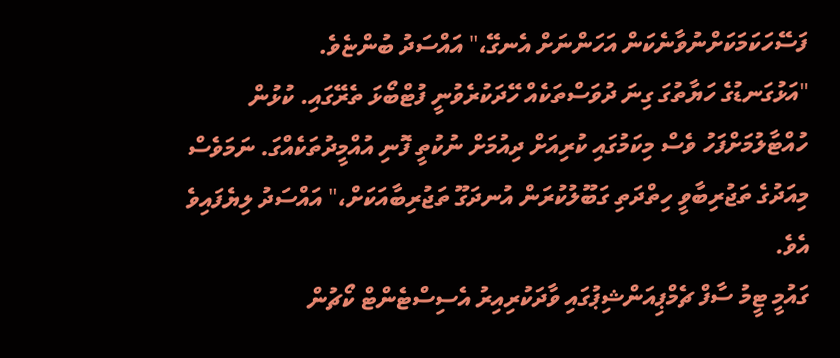ފަސޭހަކަމަކަށްނުވާނެކަން އަހަންނަށް އެނގޭ،" އައްސަދު ބުންޏެވެ.
"އަޅުގަނޑުގެ ހަޔާތުގަ ގިނަ ދުވަސްތަކެއް ހޭދަކުރެވުނީ ފުޓްބޯޅަ ތެރޭގައި. ކުޅުން ހުއްޓާލުމަށްފަހު ވެސް މިކަމުގައި ކުރިއަށް ދިއުމަށް ނުކުތީ ފޮނި އުއްމީދުތަކެއްގަ. ނަމަވެސް މިއަދުގެ ތަޖުރިބާވީ ހިތްދަތި ގަބޫލުކުރަން އުނދަގޫ ތަޖުރިބާއަކަށް،" އައްސަދު ލިޔެފައިވެ އެވެ.
ގައުމީ ޓީމު ސާފް ޗެމްޕިއަންޝިޕުގައި ވާދަކުރިއިރު އެސިސްޓެންޓް ކޯޗުން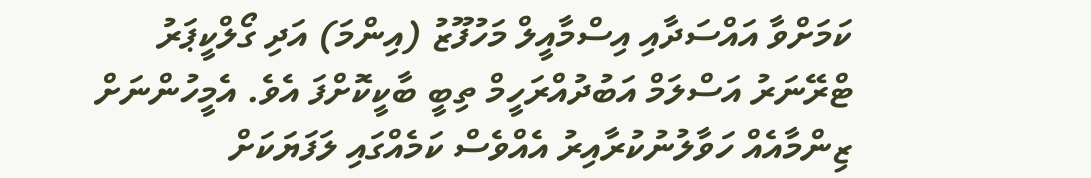ކަމަށްވާ އައްސަދާއި އިސްމާއީލް މަހުފޫޒު (އިންމަ) އަދި ގޯލްކީޕަރު ޓްރޭނަރު އަސްލަމް އަބުދުއްރަހީމް ތިބީ ބާކީކޮށްފަ އެވެ. އެމީހުންނަށް ޒިންމާއެއް ހަވާލުނުކުރާއިރު އެއްވެސް ކަމެއްގައި ލަފަޔަކަށް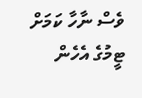ވެސް ނާހާ ކަމަށް ޓީމުގެ އެހެން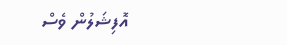އޮފިޝަލުން ވެސް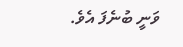ވަނީ ބުނެފަ އެވެ.